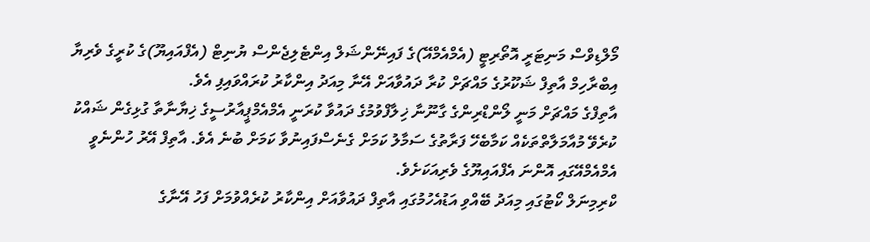މޯލްޑިވްސް މަނިޓަރީ އޮތޯރިޓީ (އެމްއެމްއޭ)ގެ ފައިނޭންޝަލް އިންޓެލިޖެންސް ޔުނިޓް (އެފްއައިޔޫ)ގެ ކުރީގެ ވެރިޔާ އިބްރާހިމް އާތިފް ޝަކޫރުގެ މައްޗަށް ކުރާ ދައުވާއަށް އޭނާ މިއަދު އިންކާރު ކުރައްވައިފި އެވެ.
އާތިފްގެ މައްޗަށް މަނީ ލޯންޑްރިންގެ ގާނޫނާ ޚިލާފްވުމުގެ ދައުވާ ކުރަނީ އެމްއެމްޕީއާރުސީގެ ޚިޔާނާތާ ގުޅިގެން ޝައްކު ކުރެވޭ މުއާމަލާތްތަކެއް ކަމާބެހޭ ފަރާތުގެ ސަމާލު ކަމަށް ގެނެސްފައިނުވާ ކަމަށް ބުނެ އެވެ. އާތިފް އޭރު ހުންނެވީ އެމްއެމްއޭގައި އޮންނަ އެފްއައިޔޫގެ ވެރިއަކަށެވެ.
ކްރިމިނަލް ކޯޓުގައި މިއަދު ބޭއްވި އަޑުއެހުމުގައި އާތިފް ދައުވާއަށް އިންކާރު ކުރެއްވުމަށް ފަހު އޭނާގެ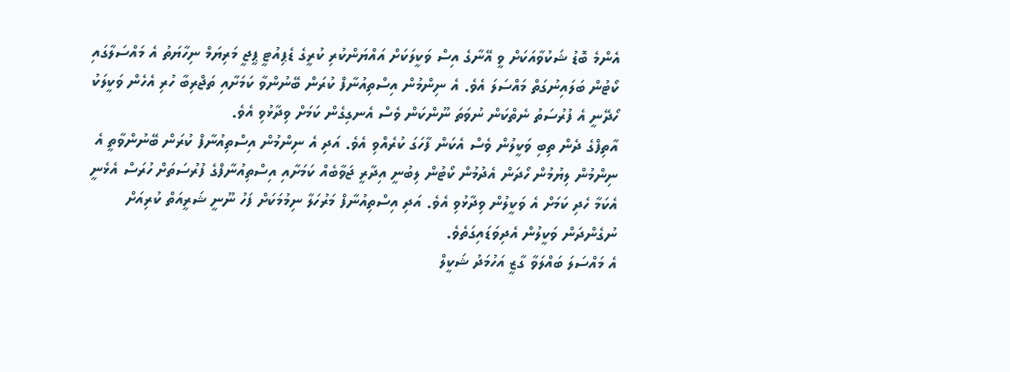އެންމެ ބޮޑު ޝަކުވާއަކަށް ވީ އޭނާގެ އިސް ވަކީލަކަށް އައްޔަންކުރި ކުރީގެ ޑެޕިއުޓީ ޕީޖީ މަރިޔަމް ނިހާޔަތު އެ މައްސަލާގައި ކޯޓުން ބަލައިނުގަތް މައްސަލަ އެވެ. އެ ނިންމުން އިސްތިއުނާފް ކުރަން ބޭނުންވާ ކަމަށާއި ތަޖްރިބާ ހުރި އެހެން ވަކީލަކު ހޯދޭނީ އެ ފުރުސަތު ނެތްކަން ނުވަތަ ނޫންކަން ވެސް އެނގިގެން ކަމަށް ވިދާޅުވި އެވެ.
އާތިފްގެ ދެން ތިބި ވަކީލުން ވެސް އެކަން ފާހަގަ ކުރެއްވި އެވެ. އަދި އެ ނިންމުން އިސްތިއުނާފް ކުރަން ބޭނުންވާތީ އެ ނިންމުން ލިޔުމުން ހޯދަން އެދުމުން ކޯޓުން ލިބުނީ އިދާރީ ޖަވާބެއް ކަމަށާއި އިސްތިއުނާފްގެ ފުރުސަތަށް ހުރަސް އެޅެނީ އެކަމާ ހެދި ކަމަށް އެ ވަކީލުން ވިދާޅުވި އެވެ. އަދި އިސްތިއުނާފް މަރުހަލާ ނިމުމަކަށް ފަހު ނޫނީ ޝަރީއަތް ކުރިއަށް ނުގެންދަން ވަކީލުން އެދިވަޑައިގަތެވެ.
އެ މައްސަލަ ބައްލަވާ ގާޒީ އަހުމަދު ޝަކީލް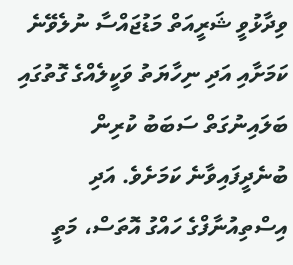ވިދާޅުވީ ޝަރީއަތް މަޑުޖައްސާ ނުލެވޭނެ ކަމަށާއި އަދި ނިހާޔަތު ވަކީލެއްގެ ގޮތުގައި ބަލައިނުގަތް ސަބަބު ކުރިން ބުނެދީފައިވާނެ ކަމަށެވެ. އަދި އިސްތިއުނާފްގެ ހައްގު އޮތަސް، މަތީ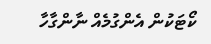ކޯޓަކުން އެންގުމެއް ނާންގާހާ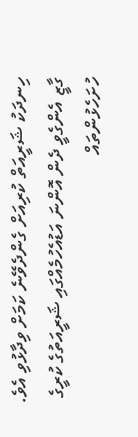ހިނދަކު ޝަރީއަތް ކުރިއަށް ގެންދެވޭނެ ކަމަށް ވިދާޅުވި އެވެ.
ގާޒީ އެންގެވީ ދެން އޮންނަ އަޑުއެހުމެއްގައި ޝަރީއަތުގެ ކުރީގެ ހުށަހެޅުންތައް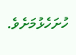ހުށަހެޅުމަށެވެ.